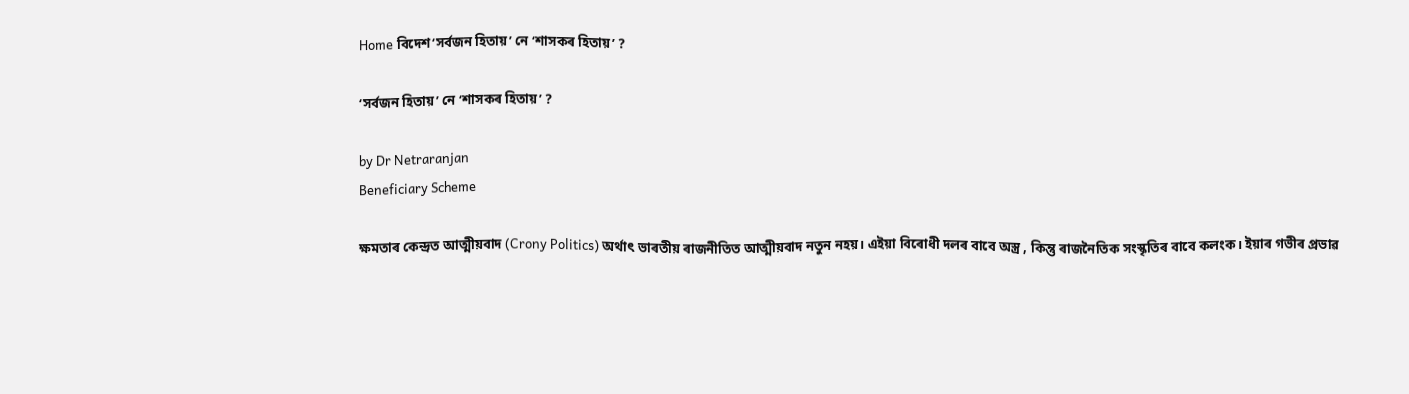Home বিদেশ‘সৰ্বজন হিতায়’ নে ‘শাসকৰ হিতায়’ ?

‘সৰ্বজন হিতায়’ নে ‘শাসকৰ হিতায়’ ?

by Dr Netraranjan
Beneficiary Scheme

ক্ষমতাৰ কেন্দ্ৰত আত্মীয়বাদ (Crony Politics) অৰ্থাৎ ভাৰতীয় ৰাজনীতিত আত্মীয়বাদ নতুন নহয়। এইয়া বিৰোধী দলৰ বাবে অস্ত্ৰ , কিন্তু ৰাজনৈতিক সংস্কৃতিৰ বাবে কলংক। ইয়াৰ গভীৰ প্ৰভাৱ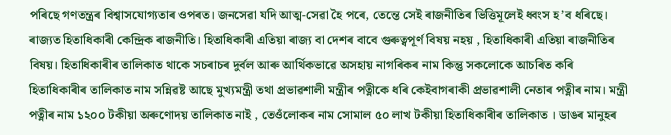পৰিছে গণতন্ত্ৰৰ বিশ্বাসযোগ্যতাৰ ওপৰত। জনসেৱা যদি আত্ম-সেৱা হৈ পৰে, তেন্তে সেই ৰাজনীতিৰ ভিত্তিমূলেই ধ্বংস হ’ব ধৰিছে। ৰাজ্যত হিতাধিকাৰী কেন্দ্ৰিক ৰাজনীতি। হিতাধিকাৰী এতিয়া ৰাজ্য বা দেশৰ বাবে গুৰুত্বপূৰ্ণ বিষয় নহয় , হিতাধিকাৰী এতিয়া ৰাজনীতিৰ বিষয়। হিতাধিকাৰীৰ তালিকাত থাকে সচৰাচৰ দুৰ্বল আৰু আৰ্থিকভাৱে অসহায় নাগৰিকৰ নাম কিন্তু সকলোকে আচৰিত কৰি হিতাধিকাৰীৰ তালিকাত নাম সন্নিৱষ্ট আছে মুখ্যমন্ত্ৰী তথা প্ৰভাৱশালী মন্ত্ৰীৰ পত্নীকে ধৰি কেইবাগৰাকী প্ৰভাৱশালী নেতাৰ পত্নীৰ নাম। মন্ত্ৰী পত্নীৰ নাম ১২০০ টকীয়া অৰুণোদয় তালিকাত নাই , তেওঁলোকৰ নাম সোমাল ৫০ লাখ টকীয়া হিতাধিকাৰীৰ তালিকাত । ডাঙৰ মানুহৰ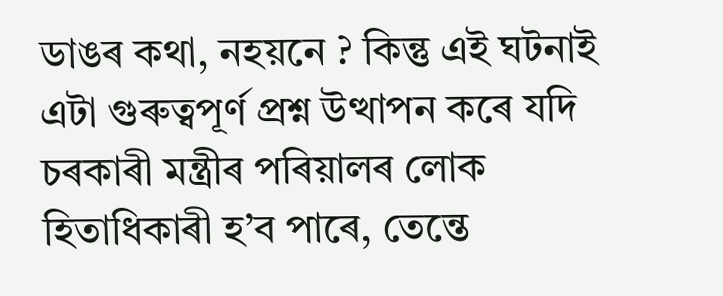ডাঙৰ কথা, নহয়নে ? কিন্তু এই ঘটনাই এটা গুৰুত্বপূর্ণ প্ৰশ্ন উত্থাপন কৰে যদি চৰকাৰী মন্ত্ৰীৰ পৰিয়ালৰ লোক হিতাধিকাৰী হ’ব পাৰে, তেন্তে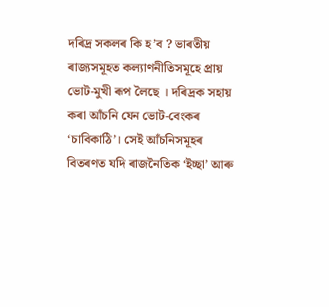দৰিদ্ৰ সকলৰ কি হ’ব ? ভাৰতীয় ৰাজ্যসমূহত কল্যাণনীতিসমূহে প্ৰায় ভোট-মুখী ৰূপ লৈছে । দৰিদ্ৰক সহায় কৰা আঁচনি যেন ভোট-বেংকৰ ‘চাবিকাঠি’। সেই আঁচনিসমূহৰ বিতৰণত যদি ৰাজনৈতিক ‘ইচ্ছা’ আৰু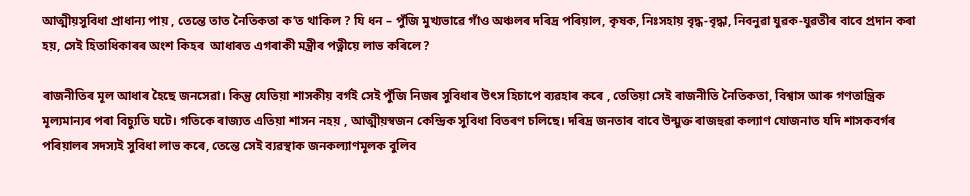আত্মীয়সুবিধা প্ৰাধান্য পায় , তেন্তে তাত নৈতিকতা ক’ত থাকিল ? যি ধন – পুঁজি মুখ্যভাৱে গাঁও অঞ্চলৰ দৰিদ্ৰ পৰিয়াল, কৃষক, নিঃসহায় বৃদ্ধ-বৃদ্ধা, নিবনুৱা যুৱক-যুৱতীৰ বাবে প্ৰদান কৰা হয়, সেই হিতাধিকাৰৰ অংশ কিহৰ  আধাৰত এগৰাকী মন্ত্ৰীৰ পত্নীয়ে লাভ কৰিলে?

ৰাজনীতিৰ মূল আধাৰ হৈছে জনসেৱা। কিন্তু যেতিয়া শাসকীয় বৰ্গই সেই পুঁজি নিজৰ সুবিধাৰ উৎস হিচাপে ব্যৱহাৰ কৰে , তেতিয়া সেই ৰাজনীতি নৈতিকতা, বিশ্বাস আৰু গণতান্ত্ৰিক মূল্যমান্যৰ পৰা বিচ্যুতি ঘটে। গতিকে ৰাজ্যত এতিয়া শাসন নহয় , আত্মীয়স্বজন কেন্দ্ৰিক সুবিধা বিতৰণ চলিছে। দৰিদ্ৰ জনতাৰ বাবে উন্মুক্ত ৰাজহুৱা কল্যাণ যোজনাত যদি শাসকবৰ্গৰ পৰিয়ালৰ সদস্যই সুবিধা লাভ কৰে, তেন্তে সেই ব্যৱস্থাক জনকল্যাণমূলক বুলিব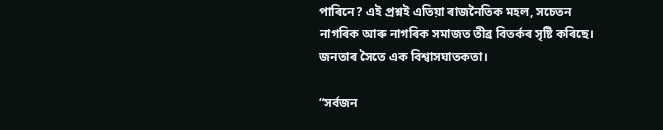পাৰিনে? এই প্রশ্নই এতিয়া ৰাজনৈতিক মহল, সচেতন নাগৰিক আৰু নাগৰিক সমাজত তীব্ৰ বিতৰ্কৰ সৃষ্টি কৰিছে। জনতাৰ সৈতে এক বিশ্বাসঘাতকতা।

“সৰ্বজন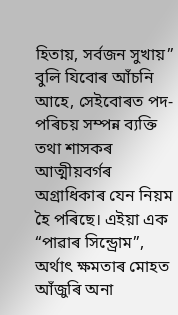হিতায়, সৰ্বজন সুখায়” বুলি যিবোৰ আঁচনি আহে, সেইবোৰত পদ-পৰিচয় সম্পন্ন ব্যক্তি তথা শাসকৰ আত্মীয়বৰ্গৰ অগ্ৰাধিকাৰ যেন নিয়ম হৈ পৰিছে। এইয়া এক “পাৱাৰ সিন্ড্ৰোম”, অৰ্থাৎ ক্ষমতাৰ মোহত আঁজুৰি অনা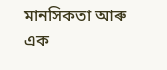মানসিকতা আৰু এক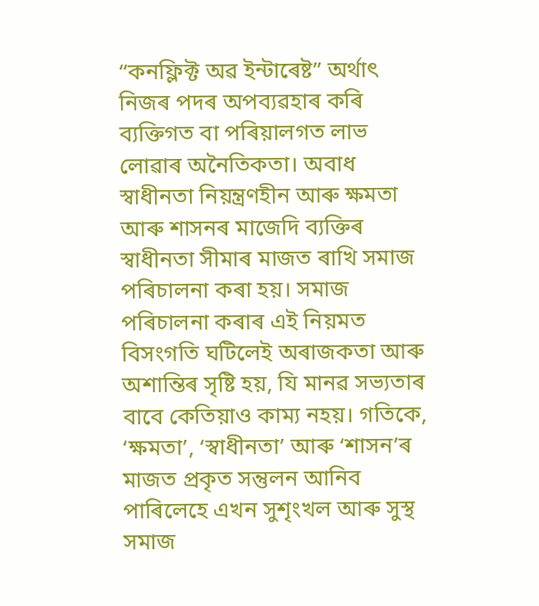“কনফ্লিক্ট অৱ ইন্টাৰেষ্ট” অৰ্থাৎ নিজৰ পদৰ অপব্যৱহাৰ কৰি ব্যক্তিগত বা পৰিয়ালগত লাভ লোৱাৰ অনৈতিকতা। অবাধ স্বাধীনতা নিয়ন্ত্রণহীন আৰু ক্ষমতা আৰু শাসনৰ মাজেদি ব্যক্তিৰ স্বাধীনতা সীমাৰ মাজত ৰাখি সমাজ পৰিচালনা কৰা হয়। সমাজ পৰিচালনা কৰাৰ এই নিয়মত বিসংগতি ঘটিলেই অৰাজকতা আৰু অশান্তিৰ সৃষ্টি হয়, যি মানৱ সভ্যতাৰ বাবে কেতিয়াও কাম্য নহয়। গতিকে, ‘ক্ষমতা’, ‘স্বাধীনতা’ আৰু ‘শাসন’ৰ মাজত প্রকৃত সন্তুলন আনিব পাৰিলেহে এখন সুশৃংখল আৰু সুস্থ সমাজ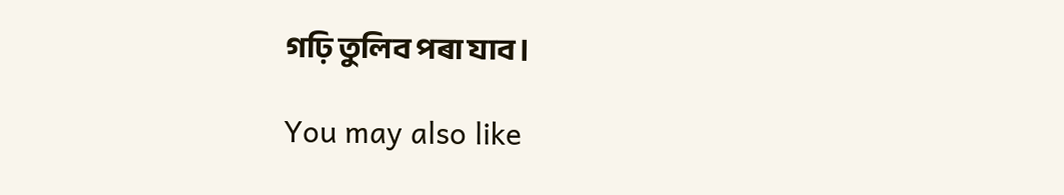গঢ়ি তুলিব পৰা যাব।

You may also like